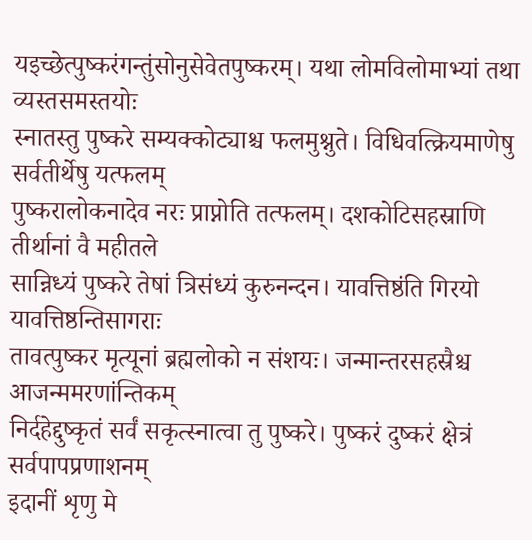यइच्छेत्पुष्करंगन्तुंसोनुसेवेतपुष्करम्। यथा लोमविलोमाभ्यां तथा व्यस्तसमस्तयोः
स्नातस्तु पुष्करे सम्यक्कोट्याश्च फलमुश्नुते। विधिवत्क्रियमाणेषु सर्वतीर्थेषु यत्फलम्
पुष्करालोकनादेव नरः प्राप्नोति तत्फलम्। दशकोटिसहस्राणि तीर्थानां वै महीतले
सान्निध्यं पुष्करे तेषां त्रिसंध्यं कुरुनन्दन। यावत्तिष्ठंति गिरयो यावत्तिष्ठन्तिसागराः
तावत्पुष्कर मृत्यूनां ब्रह्मलोको न संशयः। जन्मान्तरसहस्रैश्च आजन्ममरणांन्तिकम्
निर्दहेद्दुष्कृतं सर्वं सकृत्स्नात्वा तु पुष्करे। पुष्करं दुष्करं क्षेत्रं सर्वपापप्रणाशनम्
इदानीं शृणु मे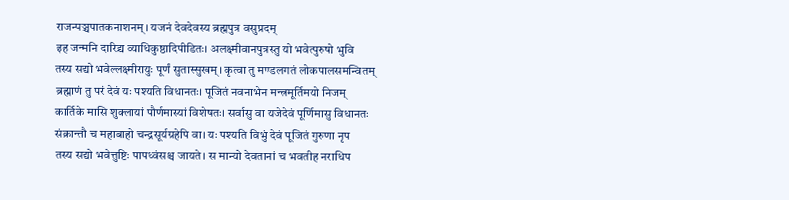राजन्पञ्चपातकनाशनम्। यजनं देवदेवस्य ब्रह्मपुत्र वसुप्रदम्
इह जन्मनि दारिद्र्य व्याधिकुष्ठादिपीडितः। अलक्ष्मीवानपुत्रस्तु यो भवेत्पुरुषो भुवि
तस्य सद्यो भवेल्लक्ष्मीरायुः पूर्णं सुतास्सुखम्। कृत्वा तु मण्डलगतं लोकपालसमन्वितम्
ब्रह्माणं तु परं देवं यः पश्यति विधानतः। पूजितं नवनाभेन मन्त्रमूर्तिमयो निजम्
कार्तिके मासि शुक्लायां पौर्णमास्यां विशेषतः। सर्वासु वा यजेदेवं पूर्णिमासु विधानतः
संक्रान्तौ च महाबाहो चन्द्रसूर्यग्रहेपि वा। यः पश्यति विभुं देवं पूजितं गुरुणा नृप
तस्य सद्यो भवेत्तुष्टिः पापध्वंसश्च जायते। स मान्यो देवतानां च भवतीह नराधिप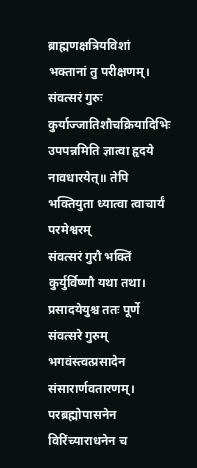ब्राह्मणक्षत्रियविशां भक्तानां तु परीक्षणम्। संवत्सरं गुरुः कुर्याज्जातिशौचक्रियादिभिः
उपपन्नमिति ज्ञात्वा हृदये नावधारयेत्॥ तेपि भक्तियुता ध्यात्वा त्वाचार्यं परमेश्वरम्
संवत्सरं गुरौ भक्तिं कुर्युर्विष्णौ यथा तथा। प्रसादयेयुश्च ततः पूर्णे संवत्सरे गुरुम्
भगवंस्त्वत्प्रसादेन संसारार्णवतारणम्। परब्रह्मोपासनेन विरिंच्याराधनेन च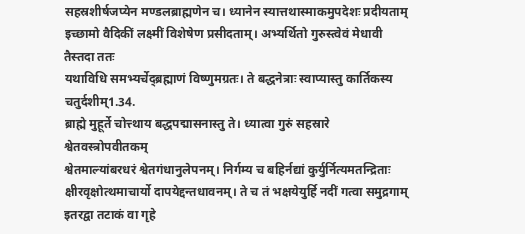सहस्रशीर्षजप्येन मण्डलब्राह्मणेन च। ध्यानेन स्यात्तथास्माकमुपदेशः प्रदीयताम्
इच्छामो वैदिकीं लक्ष्मीं विशेषेण प्रसीदताम्। अभ्यर्थितो गुरुस्त्वेवं मेधावी तैस्तदा ततः
यथाविधि समभ्यर्चेद्ब्रह्माणं विष्णुमग्रतः। ते बद्धनेत्राः स्वाप्यास्तु कार्तिकस्य चतुर्दशीम्1.34.
ब्राह्मे मुहूर्ते चोत्त्थाय बद्धपद्मासनास्तु ते। ध्यात्वा गुरुं सहस्रारे श्वेतवस्त्रोपवीतकम्
श्वेतमाल्यांबरधरं श्वेतगंधानुलेपनम्। निर्गम्य च बहिर्नद्यां कुर्युर्नित्यमतन्द्रिताः
क्षीरवृक्षोत्थमाचार्यो दापयेद्दन्तधावनम्। ते च तं भक्षयेयुर्हि नदीं गत्वा समुद्रगाम्
इतरद्वा तटाकं वा गृहे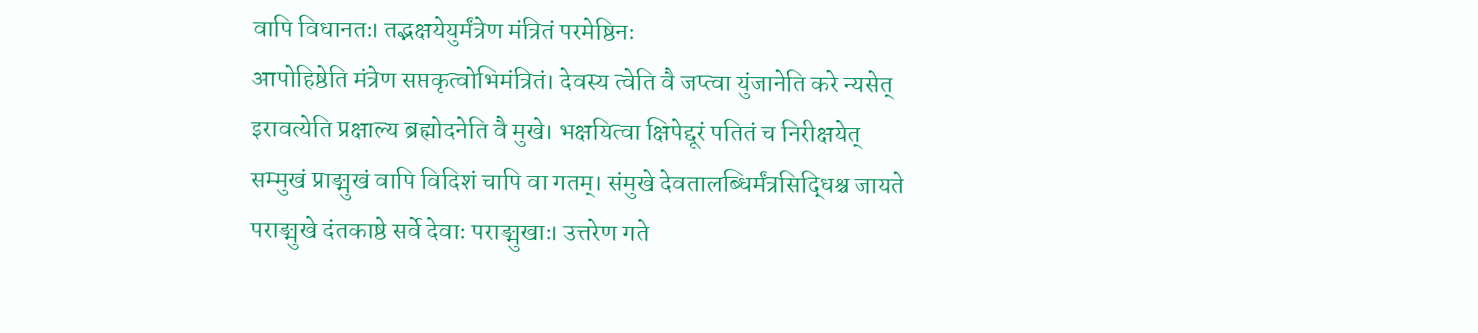वापि विधानतः। तद्भक्षयेयुर्मंत्रेण मंत्रितं परमेष्ठिनः
आपोहिष्ठेति मंत्रेण सप्तकृत्वोभिमंत्रितं। देवस्य त्वेति वै जप्त्वा युंजानेति करे न्यसेत्
इरावत्येति प्रक्षाल्य ब्रह्मोदनेति वै मुखे। भक्षयित्वा क्षिपेद्दूरं पतितं च निरीक्षयेत्
सम्मुखं प्राङ्मुखं वापि विदिशं चापि वा गतम्। संमुखे देवतालब्धिर्मंत्रसिद्धिश्च जायते
पराङ्मुखे दंतकाष्ठे सर्वे देवाः पराङ्मुखाः। उत्तरेण गते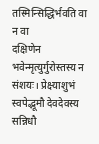तस्मिन्सिद्धिर्भवति वा न वा
दक्षिणेन भवेन्मृत्युर्गुरोस्तस्य न संशयः। प्रेक्ष्याशुभं स्वपेद्भूमौ देवदेवस्य सन्निधौ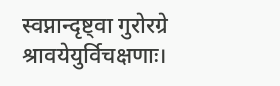स्वप्नान्दृष्ट्वा गुरोरग्रे श्रावयेयुर्विचक्षणाः।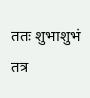ततः शुभाशुभं तत्र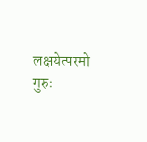लक्षयेत्परमो गुरुः